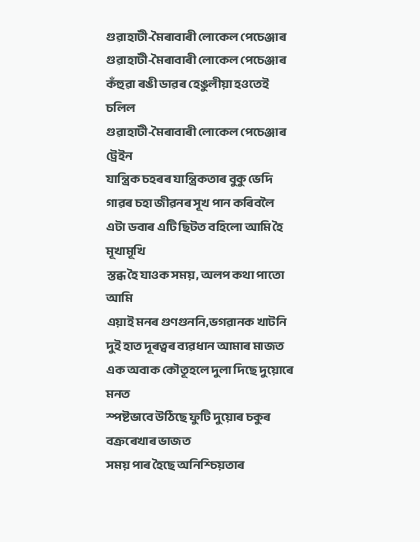গুৱাহাটী-মৈৰাবাৰী লোকেল পেচেঞ্জাৰ
গুৱাহাটী-মৈৰাবাৰী লোকেল পেচেঞ্জাৰ
কঁহুৱা ৰঙী ডাৱৰ হেঙুলীয়া হওতেই চলিল
গুৱাহাটী-মৈৰাবাৰী লোকেল পেচেঞ্জাৰ ট্ৰেইন
যান্ত্ৰিক চহৰৰ যান্ত্ৰিকতাৰ বুকু ভেদি
গাৱৰ চহা জীৱনৰ সূখ পান কৰিবলৈ
এটা ডবাৰ এটি ছিটত বহিলো আমি হৈ মূখামূখি
স্তব্ধ হৈ যাওক সময়, অলপ কথা পাতো আমি
এয়াই মনৰ গুণগুননি,ভগৱানক খাটনি
দুই হাত দূৰত্বৰ ব্যৱধান আমাৰ মাজত
এক অবাক কৌতূহলে দুলা দিছে দুয়োৰে মনত
স্পষ্টভাবে উঠিছে ফুটি দুয়োৰ চকুৰ বক্ৰৰেখাৰ ভাজত
সময় পাৰ হৈছে অনিশ্চিয়তাৰ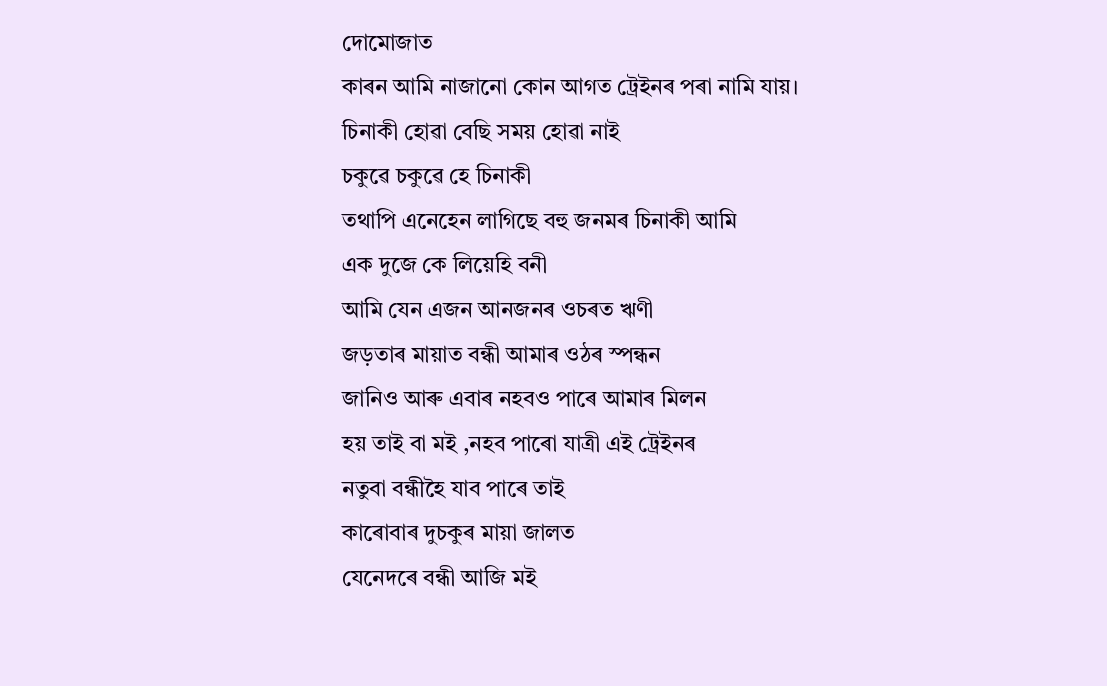দোমোজাত
কাৰন আমি নাজানো কোন আগত ট্ৰেইনৰ পৰা নামি যায়।
চিনাকী হোৱা বেছি সময় হোৱা নাই
চকুৱে চকুৱে হে চিনাকী
তথাপি এনেহেন লাগিছে বহু জনমৰ চিনাকী আমি
এক দুজে কে লিয়েহি বনী
আমি যেন এজন আনজনৰ ওচৰত ঋণী
জড়তাৰ মায়াত বন্ধী আমাৰ ওঠৰ স্পন্ধন
জানিও আৰু এবাৰ নহবও পাৰে আমাৰ মিলন
হয় তাই বা মই ,নহব পাৰো যাত্ৰী এই ট্ৰেইনৰ
নতুবা বন্ধীহৈ যাব পাৰে তাই
কাৰোবাৰ দুচকুৰ মায়া জালত
যেনেদৰে বন্ধী আজি মই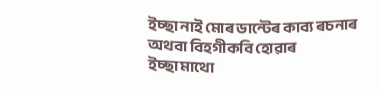ইচ্ছা নাই মোৰ ডান্টেৰ কাব্য ৰচনাৰ
অথবা বিহগীকবি হোৱাৰ
ইচ্ছা মাথো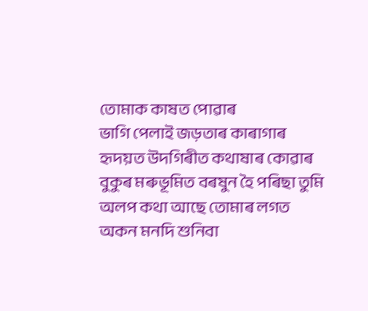তোমাক কাষত পোৱাৰ
ভাগি পেলাই জড়তাৰ কাৰাগাৰ
হৃদয়ত উদগিৰীত কথাষাৰ কোৱাৰ
বুকুৰ মৰুভূমিত বৰষুন হৈ পৰিছা তুমি
অলপ কথা আছে তোমাৰ লগত
অকন মনদি শুনিবা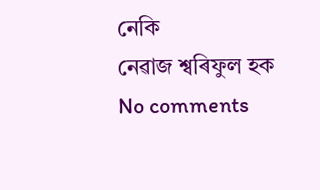নেকি
নেৱাজ শ্বৰিফুল হক
No comments